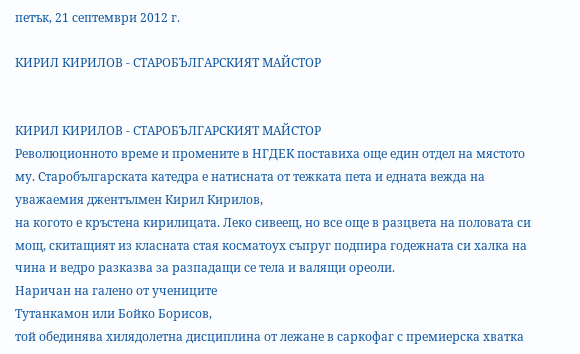петък, 21 септември 2012 г.

КИРИЛ КИРИЛОВ - СТАРОБЪЛГАРСКИЯТ МАЙСТОР


КИРИЛ КИРИЛОВ - СТАРОБЪЛГАРСКИЯТ МАЙСТОР
Революционното време и промените в НГДЕК поставиха още един отдел на мястото му. Старобългарската катедра е натисната от тежката пета и едната вежда на
уважаемия джентълмен Кирил Кирилов,
на когото е кръстена кирилицата. Леко сивеещ, но все още в разцвета на половата си мощ, скитащият из класната стая косматоух съпруг подпира годежната си халка на чина и ведро разказва за разпадащи се тела и валящи ореоли.
Наричан на галено от учениците
Тутанкамон или Бойко Борисов,
той обединява хилядолетна дисциплина от лежане в саркофаг с премиерска хватка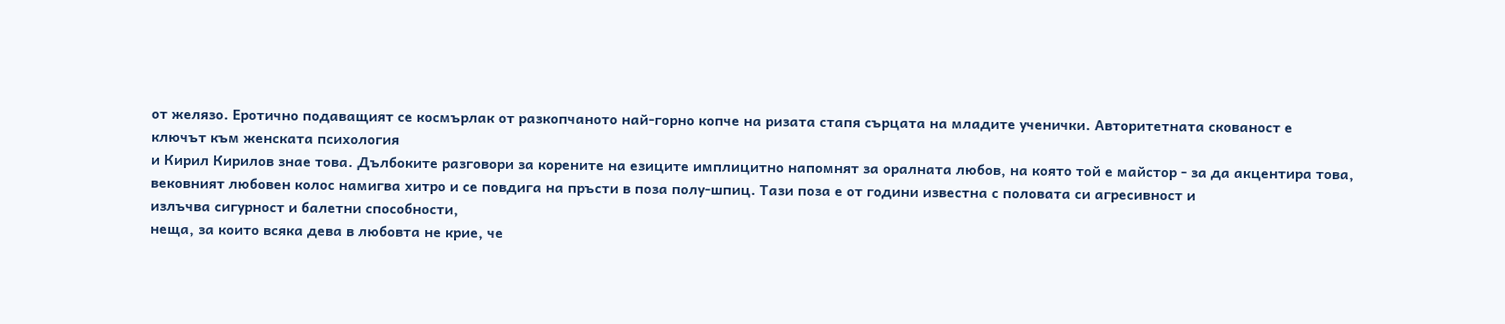от желязо. Еротично подаващият се космърлак от разкопчаното най-горно копче на ризата стапя сърцата на младите ученички. Авторитетната скованост е
ключът към женската психология
и Кирил Кирилов знае това. Дълбоките разговори за корените на езиците имплицитно напомнят за оралната любов, на която той е майстор - за да акцентира това, вековният любовен колос намигва хитро и се повдига на пръсти в поза полу-шпиц. Тази поза е от години известна с половата си агресивност и
излъчва сигурност и балетни способности,
неща, за които всяка дева в любовта не крие, че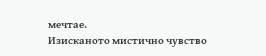мечтае.
Изисканото мистично чувство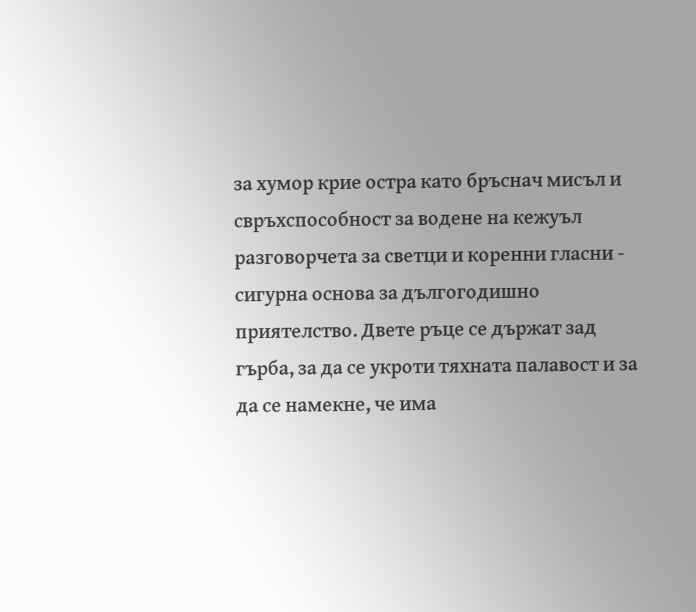за хумор крие остра като бръснач мисъл и свръхспособност за водене на кежуъл разговорчета за светци и коренни гласни - сигурна основа за дългогодишно приятелство. Двете ръце се държат зад гърба, за да се укроти тяхната палавост и за да се намекне, че има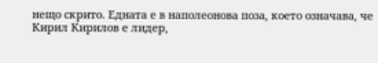нещо скрито. Едната е в наполеонова поза, което означава, че
Кирил Кирилов е лидер,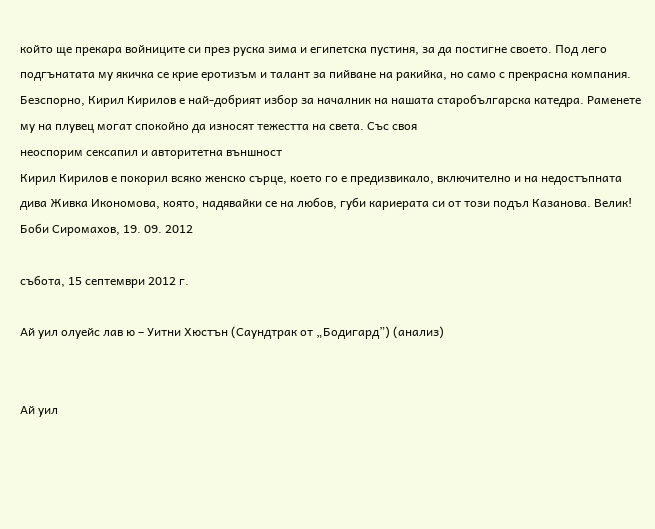който ще прекара войниците си през руска зима и египетска пустиня, за да постигне своето. Под лего подгънатата му якичка се крие еротизъм и талант за пийване на ракийка, но само с прекрасна компания.
Безспорно, Кирил Кирилов е най-добрият избор за началник на нашата старобългарска катедра. Раменете му на плувец могат спокойно да износят тежестта на света. Със своя
неоспорим сексапил и авторитетна външност
Кирил Кирилов е покорил всяко женско сърце, което го е предизвикало, включително и на недостъпната дива Живка Икономова, която, надявайки се на любов, губи кариерата си от този подъл Казанова. Велик!
Боби Сиромахов, 19. 09. 2012

събота, 15 септември 2012 г.

Ай уил олуейс лав ю – Уитни Хюстън (Саундтрак от „Бодигард”) (анализ)


Ай уил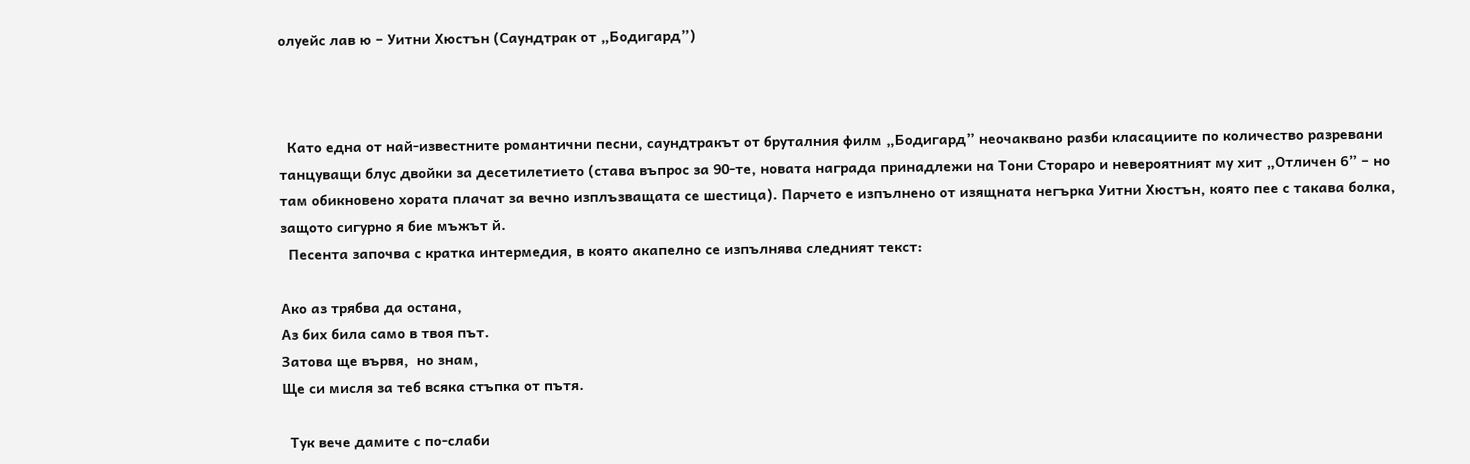олуейс лав ю – Уитни Хюстън (Саундтрак от „Бодигард”)



  Като една от най-известните романтични песни, саундтракът от бруталния филм „Бодигард” неочаквано разби класациите по количество разревани танцуващи блус двойки за десетилетието (става въпрос за 90-те, новата награда принадлежи на Тони Стораро и невероятният му хит „Отличен 6” – но там обикновено хората плачат за вечно изплъзващата се шестица). Парчето е изпълнено от изящната негърка Уитни Хюстън, която пее с такава болка, защото сигурно я бие мъжът й.
  Песента започва с кратка интермедия, в която акапелно се изпълнява следният текст:

Ако аз трябва да остана,
Аз бих била само в твоя път.
Затова ще вървя,  но знам,
Ще си мисля за теб всяка стъпка от пътя.

  Тук вече дамите с по-слаби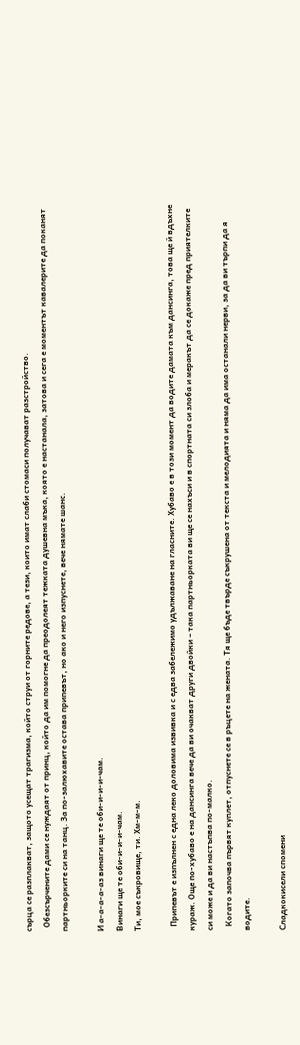сърца се разплакват, защото усещат трагизма, който струи от горните редове, а тези, които имат слаби стомаси получават разстройство.
  Обезсърчените дами се нуждаят от принц, който да им помогне да преодолеят тежката душевна мъка, която е настанала, затова и сега е моментът кавалерите да поканят партньорките си на танц. За по-залюхавите остава припевът, но ако и него изпуснете, вече нямате шанс.

И а-а-а-а-аз винаги ще те оби-и-и-и-чам.
Винаги ще те оби-и-и-и-чам.
Ти, мое съкровище, ти. Хм-м-м.

  Припевът е изпълнен с една леко доловима извивка и с едва забележимо удължаване на гласните. Хубаво е в този момент да водите дамата към дансинга, това ще й вдъхне кураж. Още по-хубаво е на дансинга вече да ви очакват други двойки – така партньорката ви ще се нахъси и в спортната си злоба и меракът да се докаже пред приятелките си може и да ви настъпва по-малко.
  Когато започва първят куплет, отпуснете се в ръцете на жената. Тя ще бъде твърде съкрушена от текста и мелодията и няма да има останали нерви, за да ви търпи да я водите.

Сладкокисели спомени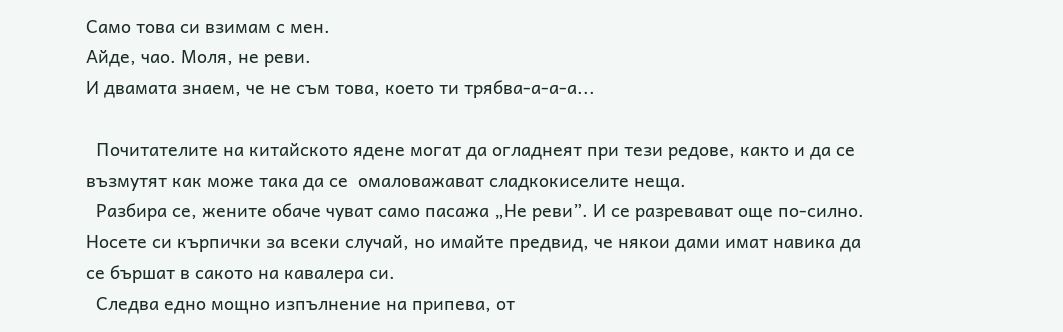Само това си взимам с мен.
Айде, чао. Моля, не реви.
И двамата знаем, че не съм това, което ти трябва-а-а-а...

  Почитателите на китайското ядене могат да огладнеят при тези редове, както и да се възмутят как може така да се  омаловажават сладкокиселите неща.
  Разбира се, жените обаче чуват само пасажа „Не реви”. И се разревават още по-силно. Носете си кърпички за всеки случай, но имайте предвид, че някои дами имат навика да се бършат в сакото на кавалера си.
  Следва едно мощно изпълнение на припева, от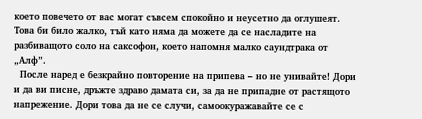което повечето от вас могат съвсем спокойно и неусетно да оглушеят. Това би било жалко, тъй като няма да можете да се насладите на разбиващото соло на саксофон, което напомня малко саундтрака от „Алф”.
  После наред е безкрайно повторение на припева – но не унивайте! Дори и да ви писне, дръжте здраво дамата си, за да не припадне от растящото напрежение. Дори това да не се случи, самоокуражавайте се с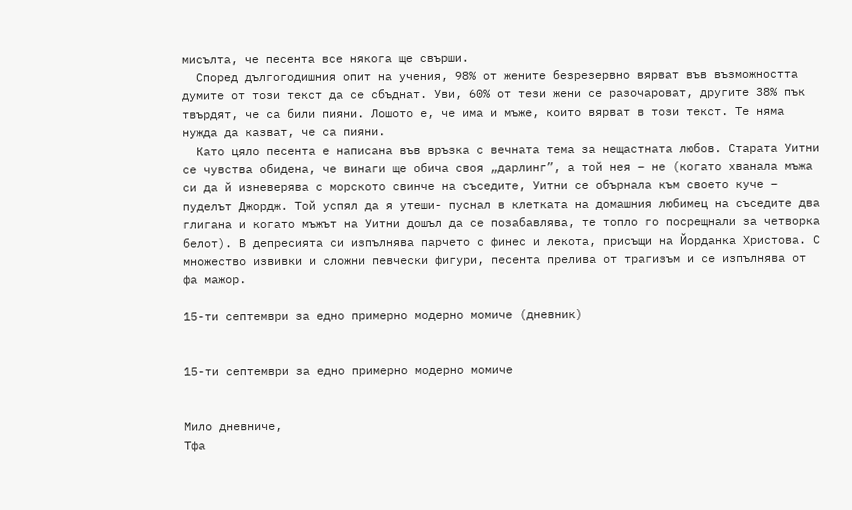мисълта, че песента все някога ще свърши.
  Според дългогодишния опит на учения, 98% от жените безрезервно вярват във възможността думите от този текст да се сбъднат. Уви, 60% от тези жени се разочароват, другите 38% пък твърдят, че са били пияни. Лошото е, че има и мъже, които вярват в този текст. Те няма нужда да казват, че са пияни.
  Като цяло песента е написана във връзка с вечната тема за нещастната любов. Старата Уитни се чувства обидена, че винаги ще обича своя „дарлинг”, а той нея – не (когато хванала мъжа си да й изневерява с морското свинче на съседите, Уитни се обърнала към своето куче – пуделът Джордж. Той успял да я утеши- пуснал в клетката на домашния любимец на съседите два глигана и когато мъжът на Уитни дошъл да се позабавлява, те топло го посрещнали за четворка белот). В депресията си изпълнява парчето с финес и лекота, присъщи на Йорданка Христова. С множество извивки и сложни певчески фигури, песента прелива от трагизъм и се изпълнява от фа мажор.

15-ти септември за едно примерно модерно момиче (дневник)


15-ти септември за едно примерно модерно момиче


Мило дневниче,
Тфа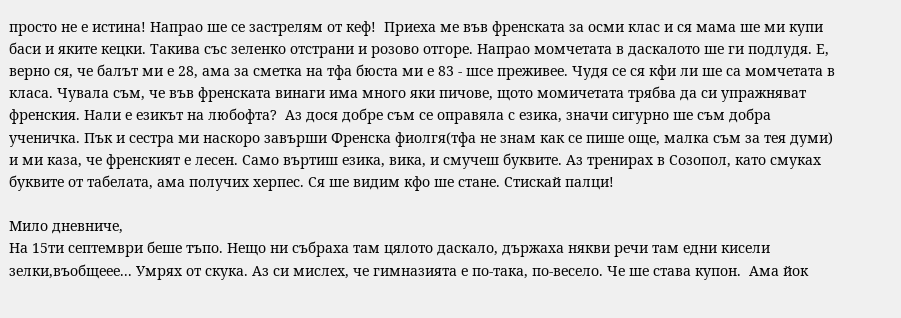просто не е истина! Напрао ше се застрелям от кеф!  Приеха ме във френската за осми клас и ся мама ше ми купи баси и яките кецки. Такива със зеленко отстрани и розово отгоре. Напрао момчетата в даскалото ше ги подлудя. Е, верно ся, че балът ми е 28, ама за сметка на тфа бюста ми е 83 - шсе преживее. Чудя се ся кфи ли ше са момчетата в класа. Чувала съм, че във френската винаги има много яки пичове, щото момичетата трябва да си упражняват френския. Нали е езикът на любофта?  Аз дося добре съм се оправяла с езика, значи сигурно ше съм добра ученичка. Пък и сестра ми наскоро завърши Френска фиолгя(тфа не знам как се пише още, малка съм за тея думи) и ми каза, че френският е лесен. Само въртиш езика, вика, и смучеш буквите. Аз тренирах в Созопол, като смуках буквите от табелата, ама получих херпес. Ся ше видим кфо ше стане. Стискай палци!

Мило дневниче,
На 15ти септември беше тъпо. Нещо ни събраха там цялото даскало, държаха някви речи там едни кисели зелки,въобщеее... Умрях от скука. Аз си мислех, че гимназията е по-така, по-весело. Че ше става купон.  Ама йок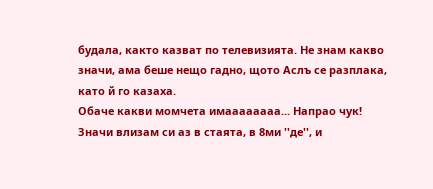будала, както казват по телевизията. Не знам какво значи, ама беше нещо гадно, щото Аслъ се разплака, като й го казаха.
Обаче какви момчета имаааааааа... Напрао чук! Значи влизам си аз в стаята, в 8ми ''де'', и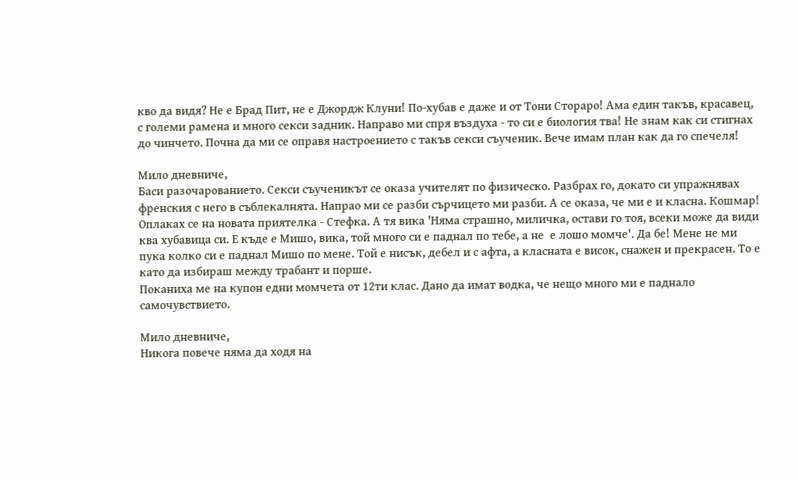кво да видя? Не е Брад Пит, не е Джордж Клуни! По-хубав е даже и от Тони Стораро! Ама един такъв, красавец, с големи рамена и много секси задник. Направо ми спря въздуха - то си е биология тва! Не знам как си стигнах до чинчето. Почна да ми се оправя настроението с такъв секси съученик. Вече имам план как да го спечеля!

Мило дневниче,
Баси разочарованието. Секси съученикът се оказа учителят по физическо. Разбрах го, докато си упражнявах френския с него в съблекалнята. Напрао ми се разби сърчицето ми разби. А се оказа, че ми е и класна. Кошмар!
Оплаках се на новата приятелка - Стефка. А тя вика 'Няма страшно, миличка, остави го тоя, всеки може да види ква хубавица си. Е къде е Мишо, вика, той много си е паднал по тебе, а не  е лошо момче'. Да бе! Мене не ми пука колко си е паднал Мишо по мене. Той е нисък, дебел и с афта, а класната е висок, снажен и прекрасен. То е като да избираш между трабант и порше.
Поканиха ме на купон едни момчета от 12ти клас. Дано да имат водка, че нещо много ми е паднало самочувствието.

Мило дневниче,
Никога повече няма да ходя на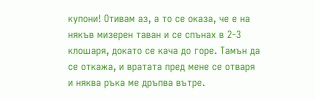купони! Отивам аз, а то се оказа, че е на някъв мизерен таван и се спънах в 2-3 клошаря, докато се кача до горе. Тамън да се откажа, и вратата пред мене се отваря и няква ръка ме дръпва вътре.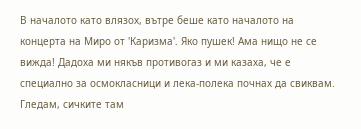В началото като влязох, вътре беше като началото на концерта на Миро от 'Каризма'. Яко пушек! Ама нищо не се вижда! Дадоха ми някъв противогаз и ми казаха, че е специално за осмокласници и лека-полека почнах да свиквам. Гледам, сичките там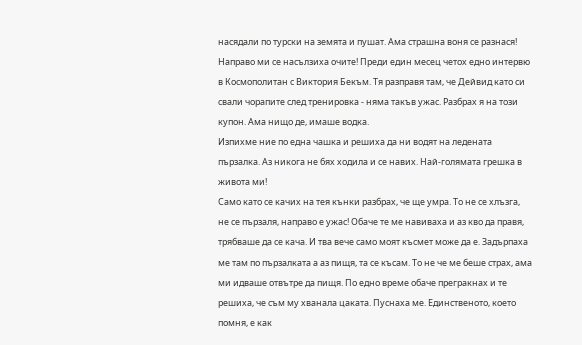насядали по турски на земята и пушат. Ама страшна воня се разнася! Направо ми се насълзиха очите! Преди един месец четох едно интервю в Космополитан с Виктория Бекъм. Тя разправя там, че Дейвид като си свали чорапите след тренировка - няма такъв ужас. Разбрах я на този купон. Ама нищо де, имаше водка.
Изпихме ние по една чашка и решиха да ни водят на ледената пързалка. Аз никога не бях ходила и се навих. Най-голямата грешка в живота ми!
Само като се качих на тея кънки разбрах, че ще умра. То не се хлъзга, не се пързаля, направо е ужас! Обаче те ме навиваха и аз кво да правя, трябваше да се кача. И тва вече само моят късмет може да е. Задърпаха ме там по пързалката а аз пищя, та се късам. То не че ме беше страх, ама ми идваше отвътре да пищя. По едно време обаче прегракнах и те решиха, че съм му хванала цаката. Пуснаха ме. Единственото, което помня, е как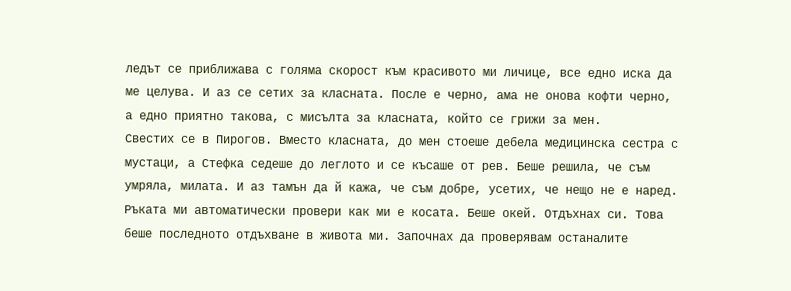ледът се приближава с голяма скорост към красивото ми личице, все едно иска да ме целува. И аз се сетих за класната. После е черно, ама не онова кофти черно, а едно приятно такова, с мисълта за класната, който се грижи за мен.
Свестих се в Пирогов. Вместо класната, до мен стоеше дебела медицинска сестра с мустаци, а Стефка седеше до леглото и се късаше от рев. Беше решила, че съм умряла, милата. И аз тамън да й кажа, че съм добре, усетих, че нещо не е наред.
Ръката ми автоматически провери как ми е косата. Беше окей. Отдъхнах си. Това беше последното отдъхване в живота ми. Започнах да проверявам останалите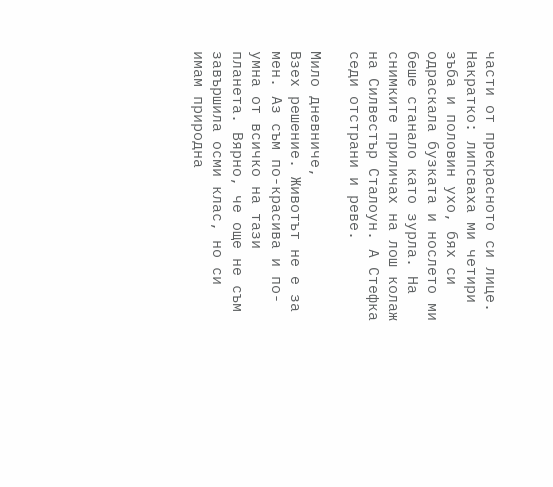части от прекрасното си лице. Накратко: липсваха ми четири зъба и половин ухо, бях си одраскала бузката и нослето ми беше станало като зурла. На снимките приличах на лош колаж на Силвестър Сталоун. А Стефка седи отстрани и реве.

Мило дневниче,
Взех решение. Животът не е за мен. Аз съм по-красива и по-умна от всичко на тази планета. Вярно, че още не съм завършила осми клас, но си имам природна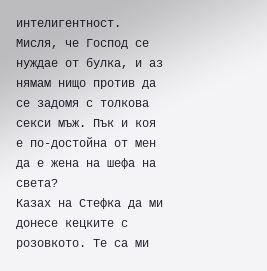интелигентност. Мисля, че Господ се нуждае от булка, и аз нямам нищо против да се задомя с толкова секси мъж. Пък и коя е по-достойна от мен да е жена на шефа на света?
Казах на Стефка да ми донесе кецките с розовкото. Те са ми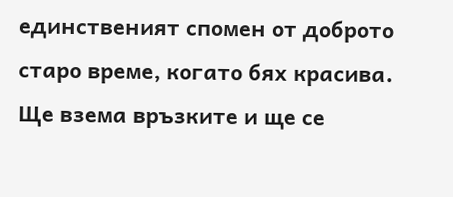единственият спомен от доброто старо време, когато бях красива. Ще взема връзките и ще се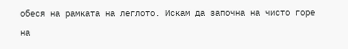обеся на рамката на леглото. Искам да започна на чисто горе на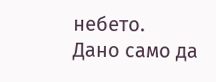небето.
Дано само да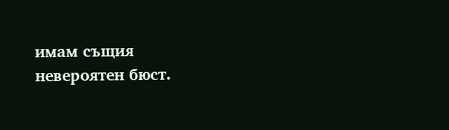имам същия невероятен бюст.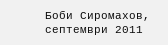Боби Сиромахов, септември 2011